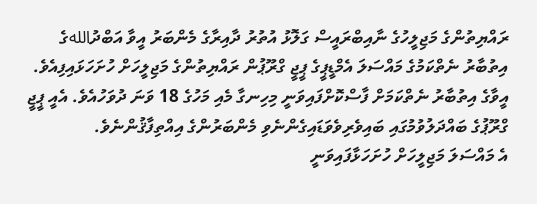ރައްޔިތުންގެ މަޖިލީހުގެ ނާއިބްރައީސް ގަލޮޅު އުތުރު ދާއިރާގެ މެންބަރު އީވާ އަބްދުاللهގެ އިތުބާރު ނެތްކަމުގެ މައްސަލަ އެމްޑީޕީގެ ޕީޖީ ގްރޫޕުން ރައްޔިތުންގެ މަޖިލީހަށް ހުށަހަޅައިފިއެވެ.
އީވާގެ އިތުބާރު ނެތްކަމަށް ފާސްކޮށްފައިވަނީ މިހިނގާ މެއި މަހުގެ 18 ވަނަ ދުވަހުއެވެ. އެއީ ޕީޖީ ގްރޫޕުގެ ބައްދަލުވުމުގައި ބައިވެރިވެވަޑައިގެންނެވި މެންބަރުންގެ އިއްތިފާޤުންނެވެ.
އެ މައްސަލަ މަޖިލީހަށް ހުށަހަޅާފައިވަނީ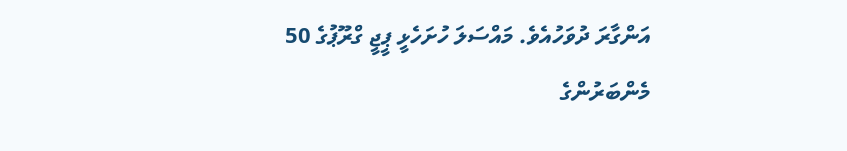އަންގާރަ ދުވަހުއެވެ. މައްސަލަ ހުށަހެޅީ ޕީޖީ ގްރޫޕުގެ 50 މެންބަރުންގެ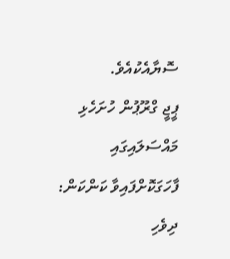ސޮޔާއެކުއެވެ.
ޕީޖީ ގްރޫޕުން ހުށަހެޅި މައްސަލައިގައި ފާހަގަކޮށްފައިވާ ކަންކަން:
ދިވެހި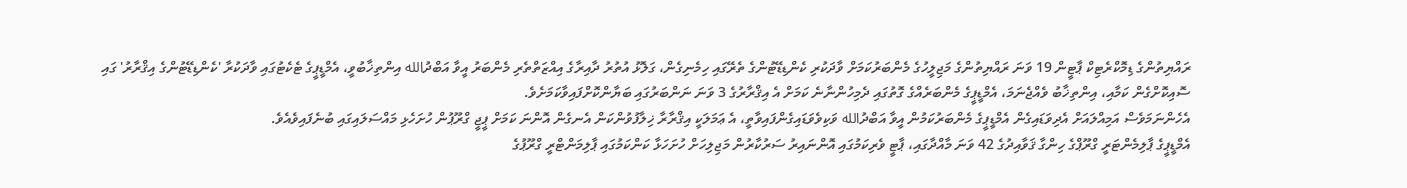ރައްޔިތުންގެ ޑިމޮކްރެޓިކް ޕާޓީން 19 ވަނަ ރައްޔިތުންގެ މަޖިލީހުގެ މެންބަރުކަމަށް ވާދަކުރި ކެންޑިޑޭޓުންގެ ތެރޭގައި ހިމެނިގެން، ގަލޮޅު އުތުރު ދާއިރާގެ އިއްޒަތްތެރި މެންބަރު އީވާ އަބްދުالله އިންތިޚާބުވީ، އެމްޑީޕީގެ ޓެކެޓުގައި ވާދަކުރާ 'ކެންޑިޑޭޓުންގެ އިޤްރާރު' ގައި ސޮއިކޮށްގެން ކަމާއި، އިންތިޚާބު ވެއްޖެނަމަ، އެމްޑީޕީގެ މެންބަރެއްގެ ގޮތުގައި ދެމިހުންނާނެ ކަމަށް އެ އިޤްރާރުގެ 3 ވަނަ ނަންބަރުގައި ބަޔާންކޮށްފައިވާކަމަށެވެ.
އެހެންނަމަވެސް އަމިއްލައަށް އެދިވަޑައިގެން އެމްޑީޕީގެ މެންބަރުކަމުން އީވާ އަބްދުالله ވަކިވެވަޑައިގެންފައިވާތީ، އެ ޢަމަލަކީ އިޤްރާރާ ޚިލާފުވުންކަން އެނގެން އޮންނަ ކަމަށް ޕީޖީ ގްރޫޕުން ހުށަހެޅި މައްސަލައިގައި ބުނެފައިވެއެވެ.
އެމްޑީޕީގެ ޕާލިމެންޓަރީ ގްރޫޕްގެ ހިންގާ ޤަވާއިދުގެ 42 ވަނަ މާއްދާގައި، ޕާޓީ ވެރިކަމުގައި އޮންނައިރު ސަރުކާރުން މަޖިލިހަށް ހުށަހަޅާ ކަންކަމުގައި ޕާލިމަންޓްރީ ގްރޫޕުގެ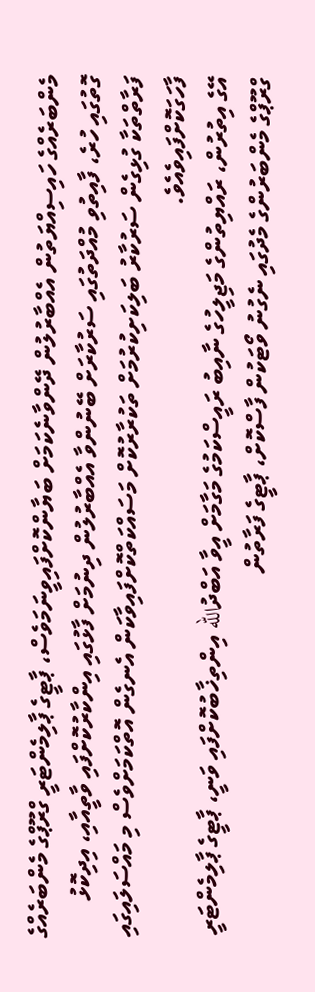މެންބަރެއްގެ ހައިސިއްޔަތުން އެއްބާރުލުން ދޭންވާނެކަމަށް ބަޔާންކޮށްފައިވީނަމަވެސް، ޕާޓީގެ ޕާލިމެންޓަރީ ގްރޫޕްގެ މެންބަރެއްގެ ގޮތުގައި ހުރެ، ފާއިތުވި މުއްދަތުގައި ސަރުކާރަށް ބޭނުންވާ އެއްބާރުލުން ދިނުމަށް ފާޅުގައި އިންކާރުކޮށްފައި ވާތީއާއި، އިދިކޮޅު ފަރާތްތަކާ ގުޅިގެން ސަރުކާރު ބަލިކަށިކުރުމަށް ތަކުރާރުކޮށް މަސައްކަތްކޮށްފައިވާކަން އެނގެން އޮތްކަމަށްވެސް މި މައްސަލައިގައި ފާހަގަކޮށްފައިވެއެވެ.
އޭގެ އިތުރުން، ރައްޔިތުންގެ މަޖިލީހުގެ ނާއިބު ރައީސްކަމުގެ މަގާމަށް އީވާ އަބްދުالله އިންތިޚާބުކޮށްފައި ވަނީ، ޕާޓީގެ ޕާލިމެންޓަރީ ގްރޫޕްގެ މެންބަރުންގެ މެދުގައި ނެގުނު ވޯޓަކުން ފާސްކޮށް، ޕާޓީގެ ފަރާތުން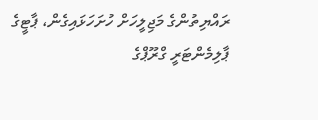ރައްޔިތުންގެ މަޖިލީހަށް ހުށަހަޅައިގެން، ޕާޓީގެ ޕާލިމެންޓަރީ ގްރޫޕްގެ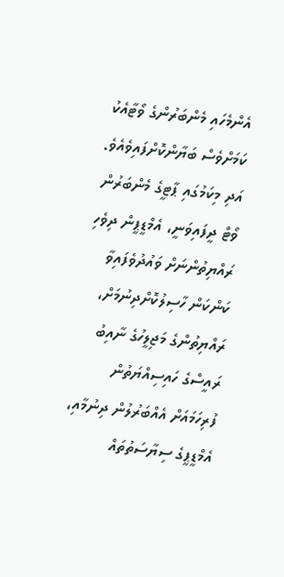އެންމެހައި މެންބަރުންގެ ވޯޓާއެކު ކަމަށްވެސް ބަޔާންކޮށްފައިވެއެވެ.
އަދި މިކަމުގައި ޕާޓީގެ މެންބަރުން ވޯޓް ދީފައިވަނީ، އެމްޑީޕީން ދިވެހި ރައްޔިތުންނަށް ވައުދުވެފައިވާ ކަންކަން ހާސިލުކޮށްދިނުމަށް، ރައްޔިތުންގެ މަޖިލީހުގެ ނާއިބު ރައީސްގެ ހައިސިއްޔަތުން ފުރިހަމައަށް އެއްބަރުލުން ދިނުމާއި، އެމްޑީޕީގެ ސިޔާސަތުތައް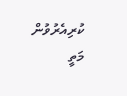ކުރިއެރުވުން މަތީ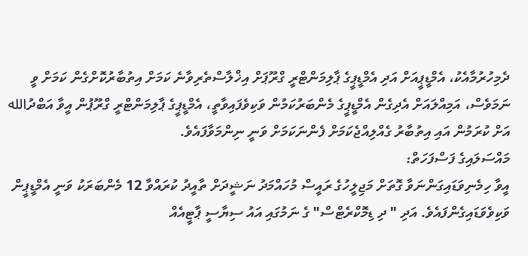ދެމިހުރުމާއެކު، އެމްޑީޕީއަށް އަދި އެމްޑީޕީގެ ޕާލިމަންޓްރީ ގްރޫޕަށް އިޚްލާސްތެރިވާނެ ކަމަށް އިތުބާރުކޮށްގެން ކަމަށް ވީ ނަމަވެސް، އަމިއްލައަށް އެދިގެން އެމްޑީޕީގެ މެންބަރުކަމުން ވަކިވެފައިވާތީ، އެމްޑީޕީގެ ޕާލިމަންޓްރީ ގްރޫޕުން އީވާ އަބްދުالله އަށް ކުރަމުން އައި އިތުބާރު ގެއްލިއްޖެކަމަށް ފެންނަކަމަށް ވަނީ ނިންމަވާފައެވެ.
މައްސަލައިގެ ފަސްފަހަތް:
އީވާ ހިމެނިވަޑައިގަންނަވާ ގޮތަށް މަޖިލީހުގެ ރައީސް މުހައްމަދު ނަޝީދަށް ތާއީދު ކުރައްވާ 12 މެންބަރަކު ވަނީ އެމްޑީޕީން ވަކިވެވަޑައިގެންފައެވެ. އަދި " ދި ޑިމޮކްރެޓްސް" ގެ ނަމުގައި އައު ސިޔާސީ ޕާޓީއެއް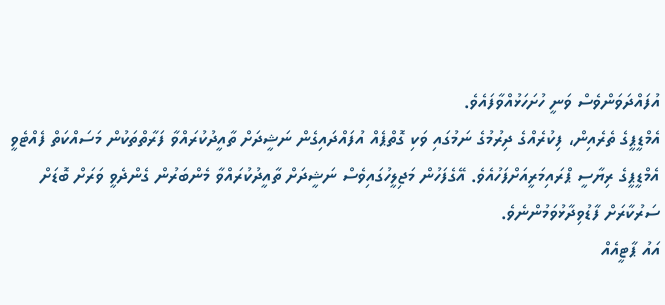އުފައްދަވަންވެސް ވަނީ ހުށަހަޅުއްވާފައެވެ.
އެމްޑީޕީގެ ތެރެއިން، ފިކުރެއްގެ ދިރުމުގެ ނަމުގައި ވަކި ގޮތްޕެއް އުފައްދައިގެން ނަޝީދަށް ތާއީދުކުރައްވާ ފަރާތްތަކުން މަސައްކަތް ފެއްޓެވީ އެމްޑީޕީގެ ރިޔާސީ ޕްރައިމަރީއަށްފަހުއެވެ. އޭގެފަހުން މަޖިލީހުގައިވެސް ނަޝީދަށް ތާއީދުކުރައްވާ މެންބަރުން ގެންދެވީ ވަރަށް ބޮޑަށް ސަރުކާރަށް ފާޑުވިދާޅުވަމުންނެވެ.
އައު ޕާޓީއެއް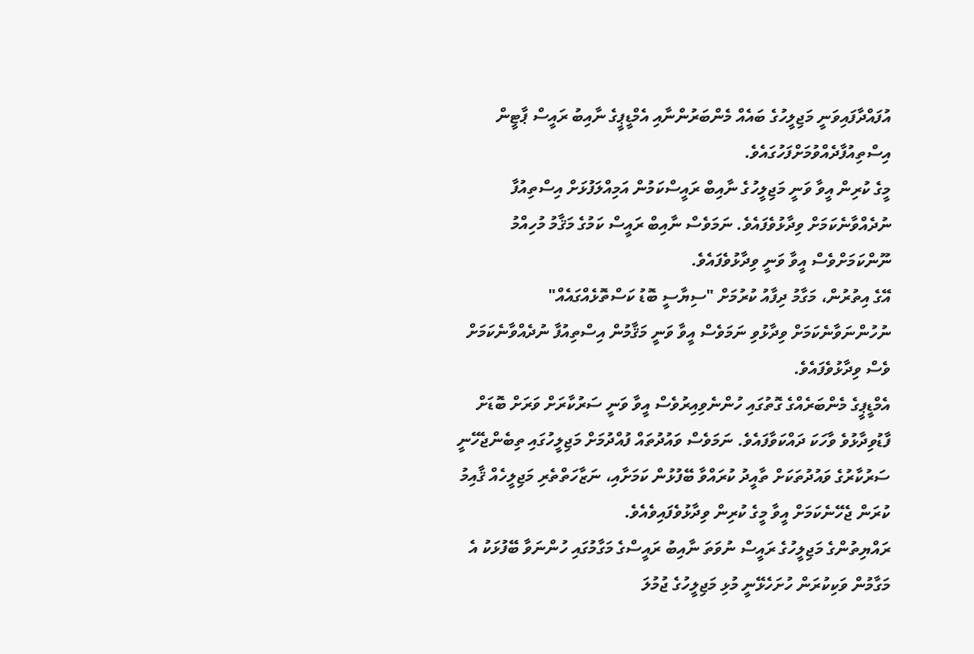އުފައްދާފައިވަނީ މަޖިލީހުގެ ބައެއް މެންބަރުންނާއި އެމްޑީޕީގެ ނާއިބު ރައީސް ޕާޓީން އިސްތިއުފާދެއްވުމަށްފަހުގައެވެ.
މީގެ ކުރިން އީވާ ވަނީ މަޖިލީހުގެ ނާއިބް ރައީސްކަމުން އަމިއްލަފުޅަށް އިސްތިއުފާ ނުދެއްވާނެކަމަށް ވިދާޅުވެފައެވެ. ނަމަވެސް ނާއިބް ރައީސް ކަމުގެ މަޤާމު މުހިއްމު ނޫންކަމަށްވެސް އީވާ ވަނީ ވިދާޅުވެފައެވެ.
އޭގެ އިތުރުން، މަގާމު ދިފާއު ކުރުމަށް "ސިޔާސީ ބޮޑު ކަސްތޮޅެއްގައެއް" ނުހުންނަވާނެކަމަށް ވިދާޅުވި ނަމަވެސް އީވާ ވަނީ މަޤާމުން އިސްތިއުފާ ނުދެއްވާނެކަމަށް ވެސް ވިދާޅުވެފައެވެ.
އެމްޑީޕީގެ މެންބަރެއްގެ ގޮތުގައި ހުންނެވިއިރުވެސް އީވާ ވަނީ ސަރުކާރަށް ވަރަށް ބޮޑަށް ފާޑުވިދާޅުވެ ވާހަކަ ދައްކަވާފައެވެ. ނަމަވެސް ވައުދުތައް ފުއްދުމަށް މަޖިލީހުގައި ތިބެންޖެހޭނީ ސަރުކާރުގެ ވައުދުތަކަށް ތާއީދު ކުރައްވާ ބޭފުޅުން ކަމަށާއި، ނަޒާހަތްތެރި މަޖިލީހެއް ޤާއިމު ކުރަން ޖެހޭނެކަމަށް އީވާ މީގެ ކުރިން ވިދާޅުވެފައިވެއެވެ.
ރައްޔިތުންގެ މަޖިލީހުގެ ރައީސް ނުވަތަ ނާއިބު ރައީސްގެ މަގާމުގައި ހުންނަވާ ބޭފުޅަކު އެ މަގާމުން ވަކިކުރަން ހުށަހެޅޭނީ މުޅި މަޖިލީހުގެ ޖުމުލަ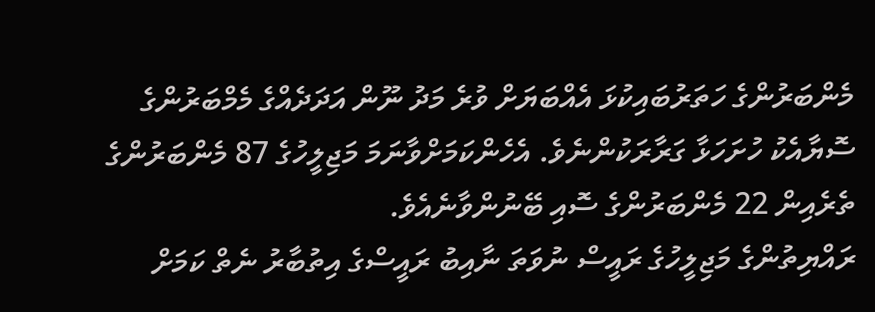މެންބަރުންގެ ހަތަރުބައިކުޅަ އެއްބަޔަށް ވުރެ މަދު ނޫން އަދަދެއްގެ މެމްބަރުންގެ ސޮޔާއެކު ހުށަހަޅާ ގަރާރަކުންނެވެ. އެހެންކަމަށްވާނަމަ މަޖިލީހުގެ 87 މެންބަރުންގެ ތެރެއިން 22 މެންބަރުންގެ ސޮއި ބޭނުންވާނެއެވެ.
ރައްޔިތުންގެ މަޖިލީހުގެ ރައީސް ނުވަތަ ނާއިބު ރައީސްގެ އިތުބާރު ނެތް ކަމަށް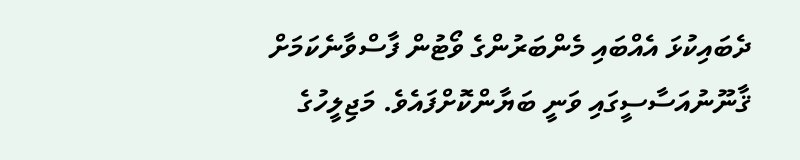ދެބައިކުޅަ އެއްބައި މެންބަރުންގެ ވޯޓުން ފާސްވާނެކަމަށް ޤާނޫނުއަސާސީގައި ވަނީ ބަޔާންކޮށްފައެވެ. މަޖިލީހުގެ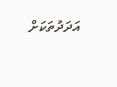އަދަދުތަކަށް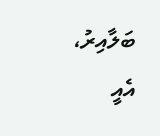ބަލާއިރު، އެއީ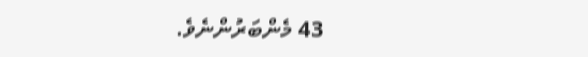43 މެންބަރުންނެވެ.